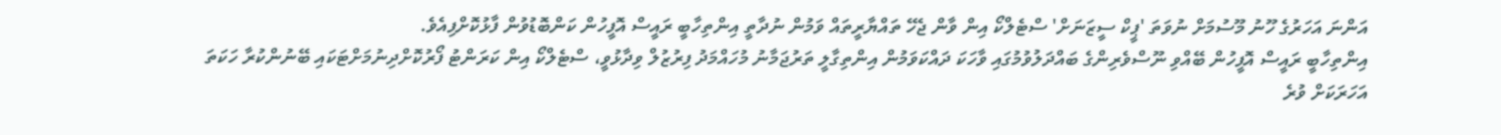އަންނަ އަހަރުގެ ހޫނު މޫސުމަށް ނުވަތަ 'ޕީކް ސީޒަނަށް' ސްޓެލްކޯ އިން ވާން ޖެހޭ ތައްޔާރީތައް ވަމުން ނުދާތީ އިންތިހާބީ ރައީސް އޮފީހުން ކަންބޮޑުވުން ފާޅުކޮށްފިއެވެ.
އިންތިހާބީ ރައީސް އޮފީހުން ބޭއްވި ނޫސްވެރިންގެ ބައްދަލުވުމުގައި ވާހަކަ ދައްކަވަމުން އިންތިގާލީ ތަރުޖަމާނު މުހައްމަދު ފިރުޒުލް ވިދާޅުވީ، ސްޓެލްކޯ އިން ކަރަންޓު ފޯރުކޮށްދިނުމަށްޓަކައި ބޭނުންކުރާ ހަކަތަ އަހަރަކަށް ވުރެ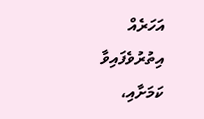އަހަރެއް އިތުރުވެފައިވާ ކަމަށާއި،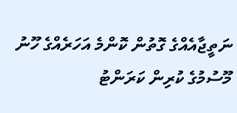ނަތީޖާއެއްގެ ގޮތުން ކޮންމެ އަހަރެއްގެ ހޫނު މޫސުމުގެ ކުރިން ކަރަންޓު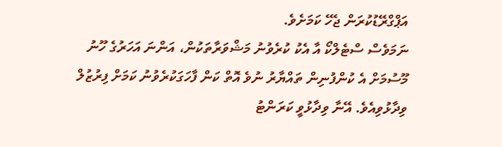އަޕްގްރޭޑުކުރަން ޖެހޭ ކަމަށެވެ.
ނަމަވެސް ސްޓެލްކޯ އާ އެކު ކުރެވުނު މަޝްވަރާތަކުން، އަންނަ އަހަރުގެ ހޫނު މޫސުމަށް އެ ކުންފުނިން ތައްޔާރު ނުވެ އޮތް ކަން ފާހަގަކުރެވުނު ކަމަށް ފިރުޒުލް ވިދާޅުވިއެވެ. އޭނާ ވިދާޅުވީ ކަރަންޓު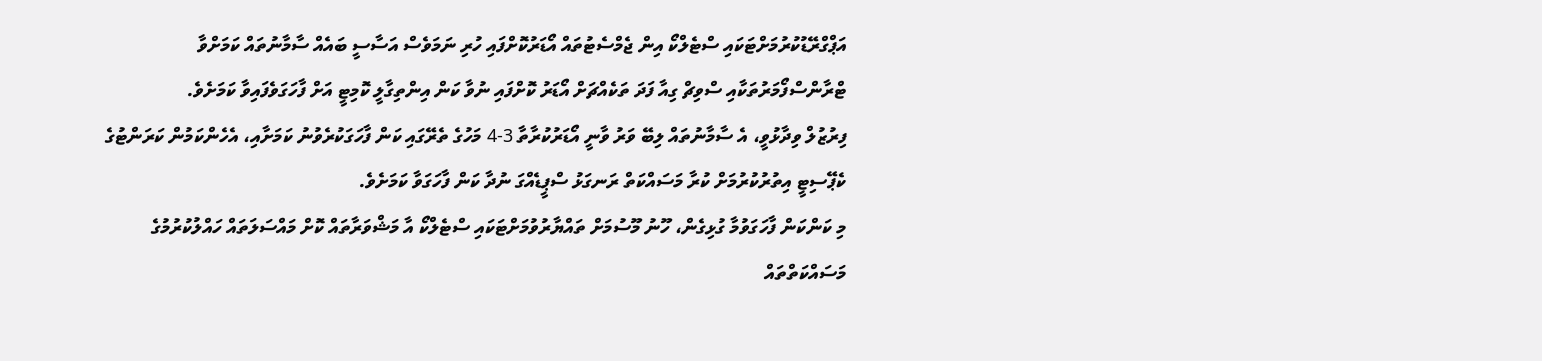އަޕްގްރޭޑުކުރުމަށްޓަކައި ސްޓެލްކޯ އިން ޖެމްސެޓުތައް އޯޑަރުކޮށްފައި ހުރި ނަމަވެސް އަސާސީ ބައެއް ސާމާނުތައް ކަމަށްވާ ޓްރާންސްފޯމަރުތަކާއި ސްވިޗް ގިއާ ފަދަ ތަކެއްޗަށް އޯޑަރު ކޮށްފައި ނުވާ ކަން އިންތިގާލީ ކޮމިޓީ އަށް ފާހަގަވެފައިވާ ކަމަށެވެ.
ފިރުޒުލް ވިދާޅުވީ، އެ ސާމާނުތައް ލިބޭ ވަރު ވާނީ އޯޑަރުކުރާތާ 3-4 މަހުގެ ތެރޭގައި ކަން ފާހަގަކުރެވުނު ކަމަށާއި، އެހެންކަމުން ކަރަންޓުގެ ކެޕޭސިޓީ އިތުރުކުރުމަށް ކުރާ މަސައްކަތް ރަނގަޅު ސްޕީޑެއްގަ ނުދާ ކަން ފާހަގަވާ ކަމަށެވެ.
މި ކަންކަން ފާހަގަވުމާ ގުޅިގެން، ހޫނު މޫސުމަށް ތައްޔާރުވުމަށްޓަކައި ސްޓެލްކޯ އާ މަޝްވަރާތައް ކޮށް މައްސަލަތައް ހައްލުކުރުމުގެ މަސައްކަތްތައް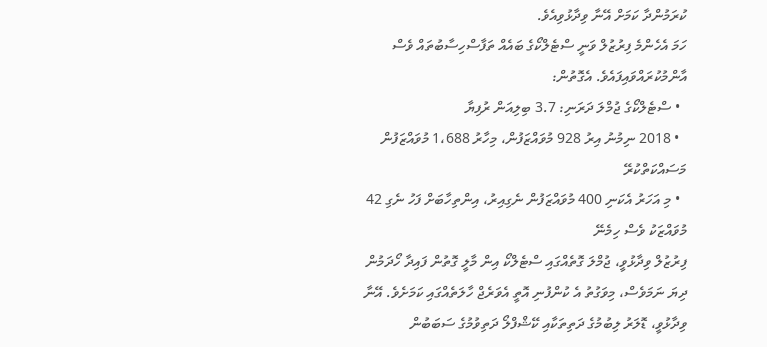ކުރަމުންދާ ކަމަށް އޭނާ ވިދާޅުވިއެވެ.
ހަމަ އެހެންމެ ފިރުޒުލް ވަނީ ސްޓެލްކޯގެ ބައެއް ތަފާސްހިސާބުތައް ވެސް އާންމުކުރައްވައިފައެވެ. އެގޮތުން:
  • ސްޓެލްކޯގެ ޖުމްލަ ދަރަނި: 3.7 ބިލިއަން ރުފިޔާ
  • 2018 ނިމުނު އިރު 928 މުވައްޒަފުން، މިހާރު 1،688 މުވައްޒަފުން މަސައްކަތްކުރޭ
  • މި އަހަރު އެކަނި 400 މުވައްޒަފުން ނެގިއިރު، އިންތިހާބަށް ފަހު ނެގި 42 މުވައްޒަކު ވެސް ހިމެނޭ
ފިރުޒުލް ވިދާޅުވީ، ޖުމްލަ ގޮތެއްގައި ސްޓެލްކޯ އިން މާލީ ގޮތުން ފައިދާ ހޯދަމުން ދިޔަ ނަމަވެސް، މިވަގުތު އެ ކުންފުނި އޮތީ އެވަރެޖް ހާލަތެއްގައި ކަމަށެވެ. އޭނާ ވިދާޅުވީ، ޑޮލަރު ލިބުމުގެ ދަތިތަކާއި ކޭޝްފްލޯ ދަތިވުމުގެ ސަބަބުން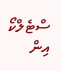ސްޓެލްކޯ އިން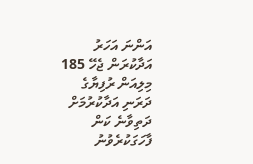އަންނަ އަހަރު އަދާކުރަން ޖެހޭ 185 މިލިއަން ރުފިޔާގެ ދަރަނި އަދާކުރުމަށް ދަތިވާނެ ކަން ފާހަގަކުރެވުނު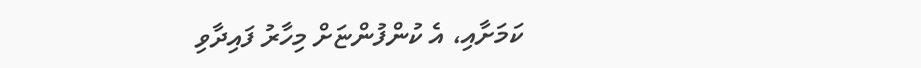ކަމަށާއި، އެ ކުންފުންޏަށް މިހާރު ފައިދާވި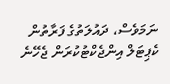ނަމަވެސް، ދައުލަތުގެ ފަރާތުން ކެޕިޓަލް އިންޖެކްޓުކުރަން ޖެހޭނެ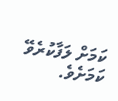ކަމަށް ލަފާކުރެވޭ ކަމަށެވެ.